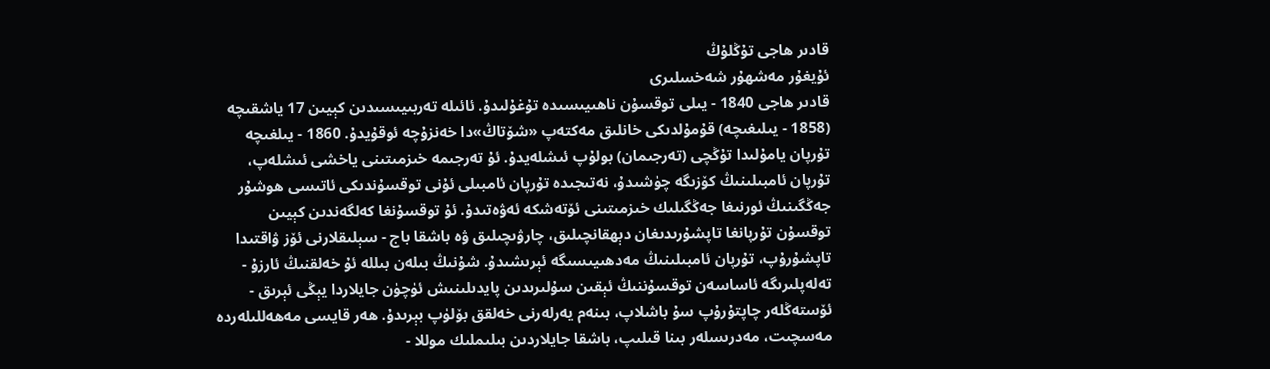قادىر ھاجى تۇڭلۇڭ
ئۇيغۇر مەشھۇر شەخسلىرى
قادىر ھاجى 1840 - يىلى توقسۇن ناھىيىسىدە تۇغۇلىدۇ. ئائىلە تەربىيىسىدىن كېيىن 17 ياشقىچە (1858 - يىلىغىچە) قۇمۇلدىكى خانلىق مەكتەپ «شۆتاڭ»دا خەنزۇچە ئوقۇيدۇ. 1860 - يىلغىچە تۇرپان يامۇلىدا تۇڭچى (تەرجىمان) بولۇپ ئىشلەيدۇ. ئۇ تەرجىمە خىزمىتىنى ياخشى ئىشلەپ، تۇرپان ئامبىلىنىڭ كۆزىگە چۈشىدۇ، نەتىجىدە تۇرپان ئامبىلى ئۇنى توقسۇندىكى ئاتىسى ھوشۇر جەڭگىنىڭ ئورنىغا جەڭگىلىك خىزمىتىنى ئۆتەشكە ئەۋەتىدۇ. ئۇ توقسۇنغا كەلگەندىن كېيىن توقسۇن تۇرپانغا تاپشۇرىدىغان دېھقانچىلىق، چارۋىچىلىق ۋە باشقا باج - سېلىقلارنى ئۆز ۋاقتىدا تاپشۇرۇپ، تۇرپان ئامبىلىنىڭ مەدھىيىسىگە ئېرىشىدۇ. شۇنىڭ بىلەن بىللە ئۇ خەلقنىڭ ئارزۇ - تەلەپلىرىگە ئاساسەن توقسۇننىڭ ئېقىن سۇلىرىدىن پايدىلىنىش ئۈچۈن جايلاردا يېڭى ئېرىق - ئۆستەڭلەر چاپتۇرۇپ سۇ باشلاپ، بىنەم يەرلەرنى خەلقق بۆلۈپ بېرىدۇ. ھەر قايسى مەھەللىلەردە مەسچىت، مەدرىسلەر بىنا قىلىپ، باشقا جايلاردىن بىلىملىك موللا -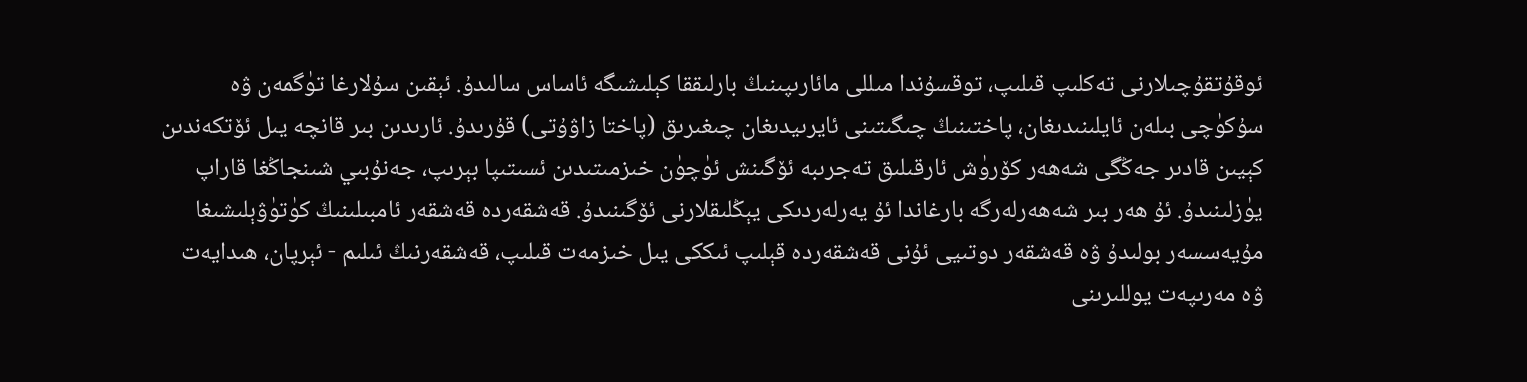ئوقۇتقۇچىلارنى تەكلىپ قىلىپ، توقسۇندا مىللى مائارىپىنىڭ بارلىققا كېلىشىگە ئاساس سالىدۇ. ئېقىن سۇلارغا تۈگمەن ۋە سۇكۈچى بىلەن ئايلىنىدىغان، پاختىنىڭ چىگىتىنى ئايرىيدىغان چىغىرىق (پاختا زاۋۇتى) قۇرىدۇ. ئارىدىن بىر قانچە يىل ئۆتكەندىن كېيىن قادىر جەڭگى شەھەر كۆرۈش ئارقىلىق تەجرىبە ئۆگىنش ئۈچۈن خىزمىتىدىن ئسىتىپا بېرىپ، جەنۇبىي شىنجاڭغا قاراپ يۈزلىنىدۇ. ئۇ ھەر بىر شەھەرلەرگە بارغاندا ئۇ يەرلەردىكى يېڭلىقلارنى ئۆگىنىدۇ. قەشقەردە قەشقەر ئامبىلىنىڭ كۈتۈۋېلىشىغا مۇيەسسەر بولىدۇ ۋە قەشقەر دوتىيى ئۇنى قەشقەردە قېلىپ ئىككى يىل خىزمەت قىلىپ، قەشقەرنىڭ ئىلىم - ئېرپان، ھىدايەت ۋە مەرىپەت يوللىرىنى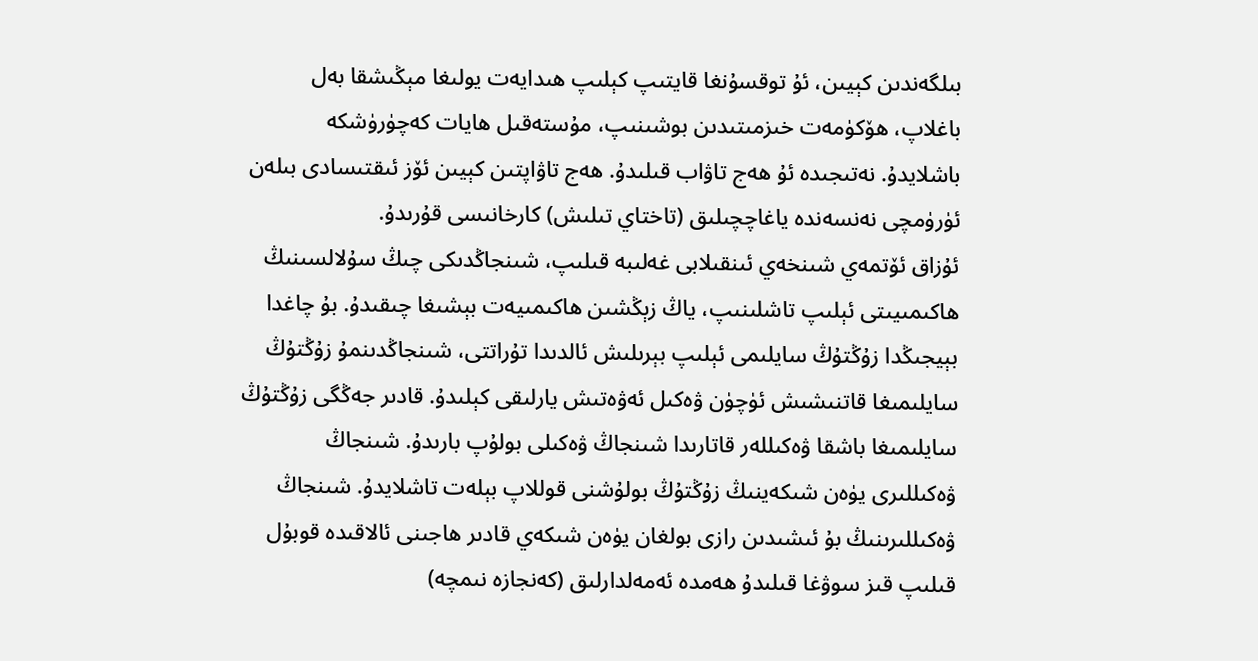بىلگەندىن كېيىن، ئۇ توقسۇنغا قايتىپ كېلىپ ھىدايەت يولىغا مېڭىشقا بەل باغلاپ، ھۆكۈمەت خىزمىتىدىن بوشىنىپ، مۇستەقىل ھايات كەچۈرۈشكە باشلايدۇ. نەتىجىدە ئۇ ھەج تاۋاب قىلىدۇ. ھەج تاۋاپتىن كېيىن ئۆز ئىقتىسادى بىلەن ئۈرۈمچى نەنسەندە ياغاچچىلىق (تاختاي تىلىش) كارخانىسى قۇرىدۇ.
ئۇزاق ئۆتمەي شىنخەي ئىنقىلابى غەلىبە قىلىپ، شىنجاڭدىكى چىڭ سۇلالسىنىڭ ھاكىمىيىتى ئېلىپ تاشلىنىپ، ياڭ زېڭشىن ھاكىمىيەت بېشىغا چىقىدۇ. بۇ چاغدا بېيجىڭدا زۇڭتۇڭ سايلىمى ئېلىپ بېرىلىش ئالدىدا تۇراتتى، شىنجاڭدىنمۇ زۇڭتۇڭ سايلىمىغا قاتنىشىش ئۈچۈن ۋەكىل ئەۋەتىش يارلىقى كېلىدۇ. قادىر جەڭگى زۇڭتۇڭ سايلىمىغا باشقا ۋەكىللەر قاتارىدا شىنجاڭ ۋەكىلى بولۇپ بارىدۇ. شىنجاڭ ۋەكىللىرى يۈەن شىكەينىڭ زۇڭتۇڭ بولۇشنى قوللاپ بېلەت تاشلايدۇ. شىنجاڭ ۋەكىللىرىنىڭ بۇ ئىشىدىن رازى بولغان يۈەن شىكەي قادىر ھاجىنى ئالاقىدە قوبۇل قىلىپ قىز سوۋغا قىلىدۇ ھەمدە ئەمەلدارلىق (كەنجازە نىمچە)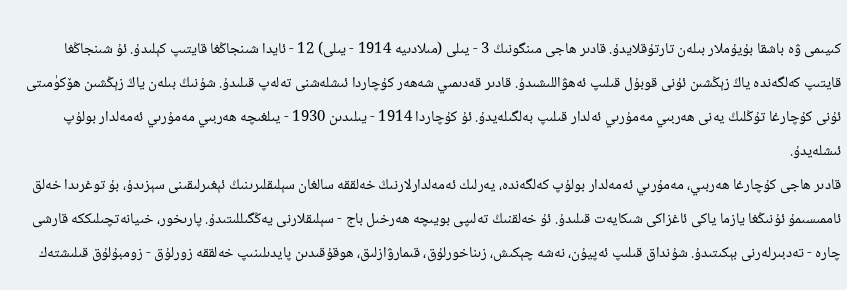كىيىمى ۋە باشقا بۇيۇملار بىلەن تارتۇقلايدۇ. قادىر ھاجى مىنگونىڭ 3 - يىلى (مىلادىيە 1914 - يىلى) 12 - ئايدا شىنجاڭغا قايتىپ كېلىدۇ. ئۇ شىنجاڭغا قايتىپ كەلگەندە ياڭ زېڭشىن ئۇنى قوبۇل قىلىپ ئەھۋاللىشىدۇ. قادىر قەدىمىي شەھەر كۇچاردا ئىشلەشنى تەلەپ قىلىدۇ. شۇنىڭ بىلەن ياڭ زېڭشىن ھۆكۈمىتى ئۇنى كۇچارغا تۇڭلىڭ يەنى ھەربىي مەمۇرىي ئەلدار قىلىپ بەلگىلەيدۇ. ئۇ كۇچاردا 1914 - يىلىدىن 1930 - يىلغىچە ھەربىي مەمۇرىي ئەمەلدار بولۇپ ئىشلەيدۇ.
قادىر ھاجى كۇچارغا ھەربىي، مەمۇرىي ئەمەلدار بولۇپ كەلگەندە، يەرلىك ئەمەلدارلارنىڭ خەلققە سالغان سېلىقلىرىنىڭ ئېغىرلىقىنى سېزىدۇ، بۇ توغرىدا خەلق ئاممىسىمۇ ئۇنىڭغا يازما ياكى ئاغزاكى شىكايەت قىلىدۇ. ئۇ خەلقنىڭ تەلىپى بويىچە ھەرخىل باج - سېلىقلارنى يەڭگىللىتىدۇ. پارىخور، خىيانەتچىلىككە قارشى چارە - تەدبىرلەرنى بېكىتىدۇ. شۇنداق قىلىپ ئەپيۇن، نەشە چېكىش، زىناخورلۇق، قىمارۋازلىق، ھوقۇقىدىن پايدىلىنىپ خەلققە زورلۇق - زومبۇلۇق قىلىشتەك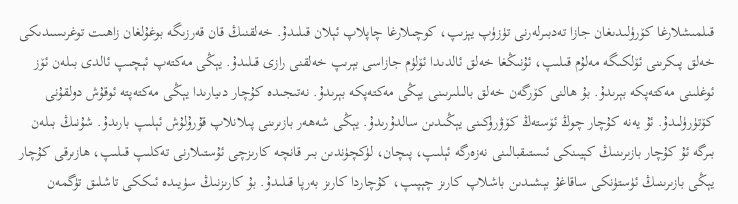قىلمىشلارغا كۆرۈلىدىغان جازا تەدبىرلەرنى تۈزۈپ يېزىپ، كوچىلارغا چاپلاپ ئېلان قىلىدۇ. خەلقنىڭ قان قەرزىگە بوغۇلغان زاھىت توغرىسىدىكى خەلق پىكرىنى ئۆلكىگە مەلۇم قىلىپ، ئۇنىڭغا خەلق ئالدىدا ئۆلۈم جازاسى بېرىپ خەلقنى رازى قىلىدۇ. يېڭى مەكتەپ ئېچىپ ئالدى بىلەن ئۆز ئوغلىنى مەكتەپكە بېرىدۇ. بۇ ھالنى كۆرگەن خەلق بالىلىرىىنى يېڭى مەكتەپكە بېرىدۇ. نەتىجىدە كۇچار دىيارىدا يېڭى مەكتەپتە ئوقۇش دولقۇنى كۆتۈرۈلىدۇ. ئۇ يەنە كۇچار چوڭ ئۆستەڭ كۆۋرۈكىنى يېڭىدىن سالدۇرىدۇ. يېڭى شەھەر بازىرىنى پىلانلاپ قۇرۇلۇش ئېلىپ بارىدۇ. شۇنىڭ بىلەن بىرگە ئۇ كۇچار بازىرىنىڭ كېيىنكى ئىستىقبالىنى نەزەرگە ئېلىپ، پىچان، لۈكچۈندىن بىر قانچە كارىزچى ئۇستىلارنى تەكلىپ قىلىپ، ھازىرقى كۇچار يېڭى بازىرىنىڭ ئۈستۈنكى ساقاغۇ بېشىدىن باشلاپ كارىز چېپىپ، كۇچاردا كارىز بەرپا قىلىدۇ. بۇ كارىزنىڭ سۈيىدە ئىككى تاشلىق تۈگمەن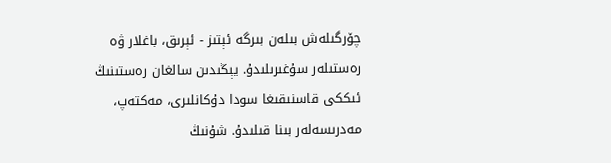چۆرگىلەش بىلەن بىرگە ئېتىز - ئېرىق، باغلار ۋە رەستىلەر سۇغىرىلىدۇ. يېڭىدىن سالغان رەستىنىڭ ئىككى قاسنىقىغا سودا دۇكانلىرى، مەكتەپ، مەدرىسەلەر بىنا قىلىدۇ. شۇنىڭ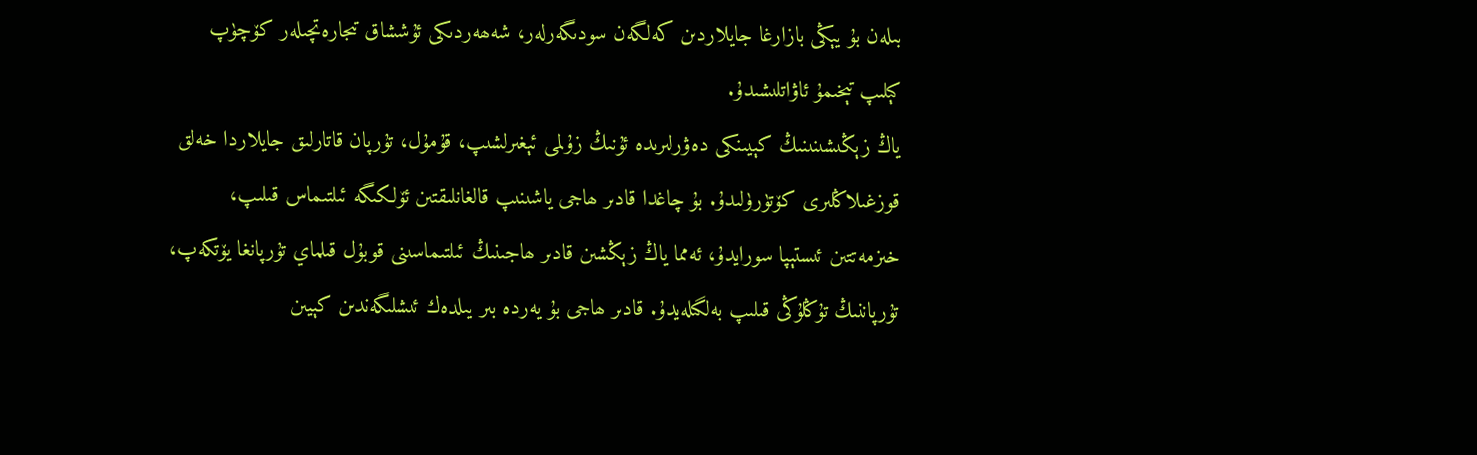بىلەن بۇ يېڭى بازارغا جايلاردىن كەلگەن سودىگەرلەر، شەھەردىكى ئۇششاق تىجارەتچىلەر كۆچۈپ كېلىپ تېخىمۇ ئاۋاتلىشىدۇ.
ياڭ زېڭىشىنىنىڭ كېيىنكى دەۋرلىرىدە ئۇنىڭ زۇلمى ئېغىرلشىپ، قۇمۇل، تۇرپان قاتارلىق جايلاردا خەلق قوزغىلاڭلىرى كۆتۈرۈلىدۇ. بۇ چاغدا قادىر ھاجى ياشىنىپ قالغانلىقتىن ئۆلكىگە ئىلتىماس قىلىپ، خىزمەتتىن ئىستېپا سورايدۇ، ئەمما ياڭ زېڭشىن قادىر ھاجىنىڭ ئىلتىماسىنى قوبۇل قىلماي تۇرپانغا يۆتكەپ، تۇرپاننىڭ تۇڭلۇڭى قىلىپ بەلگىلەيدۇ. قادىر ھاجى بۇ يەردە بىر يىلدەك ئىشلىگەندىن كېيىن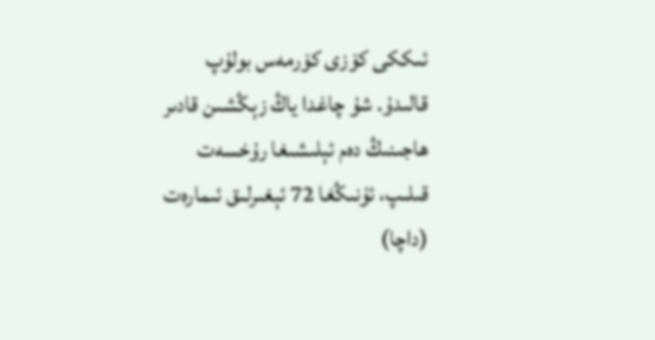ئىككى كۆزى كۆرمەس بولۇپ قالىدۇ. شۇ چاغدا ياڭ زېڭشىن قادىر ھاجىنىڭ دەم ئېلىشىغا رۇخسەت قىلىپ، ئۇنىڭغا 72 ئېغىرلىق ئىمارەت (داچا)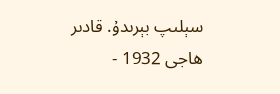سېلىپ بېرىدۇ. قادىر ھاجى 1932 -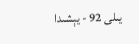يىلى 92 - يېشىدا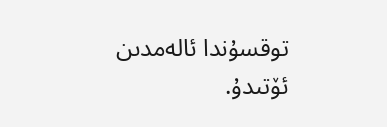توقسۇندا ئالەمدىن ئۆتىدۇ.